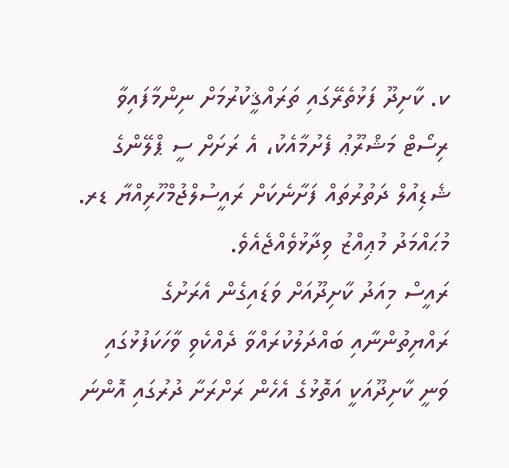ކ. ކާށިދޫ ފަޅުތެރޭގައި ތަރައްޤީކުރުމަށް ނިންމާފައިވާ ރިސޯޓް މަޝްރޫޢު ފެށުމާއެކު، އެ ރަށަށް ސީ ޕްލޭންގެ ޝެޑިއުލް ދަތުރުތައް ފަށާނެކަށް ރައީސުލްޖުމްހޫރިއްޔާ ޑރ. މުޙައްމަދު މުޢިއްޒު ވިދާޅުވެއްޖެއެވެ.
ރައީސް މިއަދު ކާށިދޫއަށް ވަޑައިގެން އެރަށުގެ ރައްޔިތުންނާއި ބައްދަލުކުރައްވާ ދެއްކެވި ވާހަކަފުޅުގައި ވަނީ ކާށިދޫއަކީ އަތޮޅުގެ އެހެން ރަށްރަށާ ދުރުގައި އޮންނަ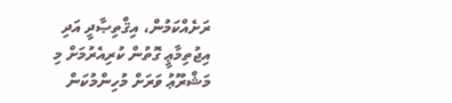ރަށެއްކަމުން، އިޤްތިޞާދީ އަދި އިޖުތިމާޢީ ގޮތުން ކުރިއެރުމަށް މި މަޝްރޫޢު ވަރަށް މުހިންމުކަން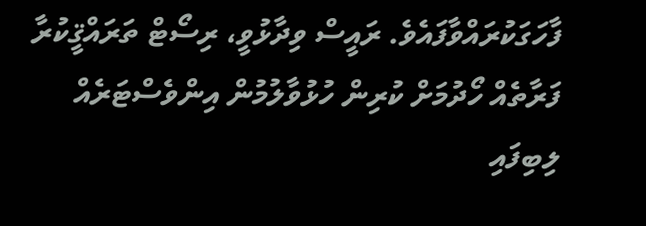ފާހަގަކުރައްވާފައެވެ. ރައީސް ވިދާޅުވީ، ރިސޯޓް ތަރައްޤީކުރާ ފަރާތެއް ހޯދުމަށް ކުރިން ހުޅުވާލުމުން އިންވެސްޓަރެއް ލިބިފައި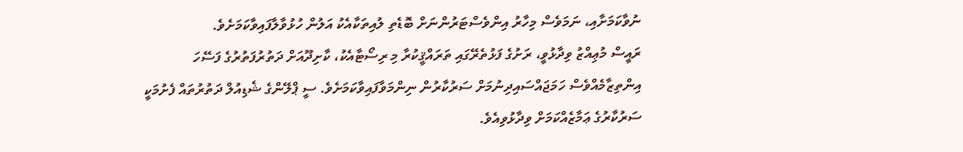ނުވާކަމަށާއި، ނަމަވެސް މިހާރު އިންވެސްޓަރުންނަށް ބޮޑެތި ލުއިތަކާއެކު އަލުން ހުޅުވާލާފައިވާކަމަށެވެ.
ރައީސް މުޢިއްޒު ވިދާޅުވީ، ރަށުގެ ފަޅުތެރޭގައި ތަރައްޤީކުރާ މި ރިސޯޓާއެކު، ކާށިދޫއަށް ދަތުރުފަތުރުގެ ފަސޭހަ އިންތިޒާމެއްވެސް ހަމަޖައްސައިދިނުމަށް ސަރުކާރުން ނިންމަވާފައިވާކަމަށެވެ. ސީ ޕްލޭންގެ ޝެޑިއުލް ދަތުރުތައް ފެށުމަކީ ސަރުކާރުގެ ޢަމާޒެއްކަމަށް ވިދާޅުވިއެވެ.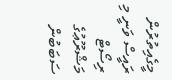މީގެއިތުރުން ރައީސް ވަނީ މި ރިސޯޓް މަޝްރޫޢުގެ ސަބަބުން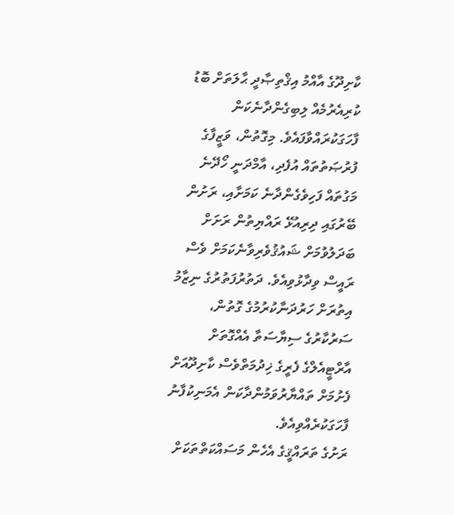ކާށިދޫގެ އާއްމު އިޤްތިޞާދީ ޙާލަތަށް ބޮޑު ކުރިއެރުމެއް ލިބިގެންދާނެކަން ފާހަގަކުރައްވާފައެވެ. މިގޮތުން، ވަޒީފާގެ ފުރުޞަތުތައް އުފެދި، އާމްދަނީ ހޯދޭނެ މަގުތައް ފަހިވެގެންދާނެ ކަމަށާއި، ރަށުން ބޭރުގައި ދިރިއުޅޭ ރައްޔިތުން ރަށަށް ބަދަލުވުމަށް ޝައުޤުވެރިވާނެކަމަށް ވެސް ރައީސް ވިދާޅުވިއެވެ. ދަތުރުފަތުރުގެ ނިޒާމު އިތުރަށް ހަރުދަނާކުރުމުގެ ގޮތުން، ސަރުކާރުގެ ސިޔާސަތާ އެއްގޮތަށް އާރްޓީއެލްގެ ފެރީގެ ޚިދުމަތްވެސް ކާށިދޫއަށް ފެށުމަށް ތައްޔާރުވަމުންދާކަން އެމަނިކުފާނު ފާހަގަކުރެއްވިއެވެ.
ރަށުގެ ތަރައްޤީގެ އެހެން މަސައްކަތްތަކަށް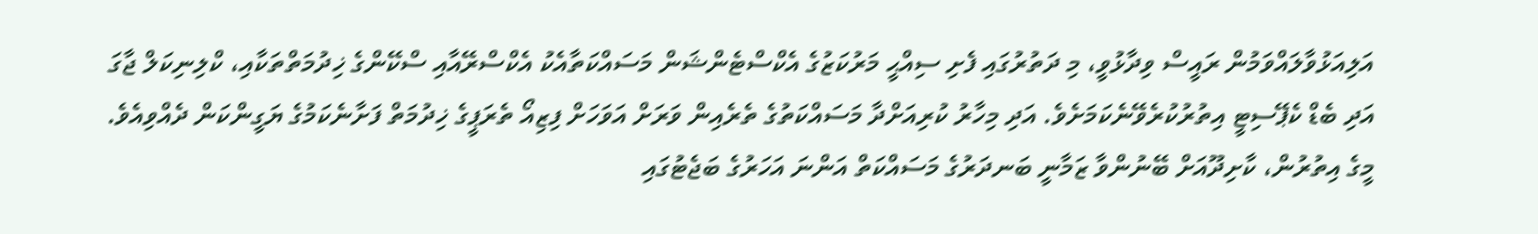އަލިއަޅުވާލައްވަމުން ރައީސް ވިދާޅުވީ، މި ދަތުރުގައި ފެށި ސިއްޙީ މަރުކަޒުގެ އެކްސްޓެންޝަން މަސައްކަތާއެކު އެކްސްރޭއާއި ސްކޭންގެ ޚިދުމަތްތަކާއި، ކްލިނިކަލް ޖާގަ އަދި ބެޑް ކެޕޭސިޓީ އިތުރުކުރެވޭނެކަމަށެވެ. އަދި މިހާރު ކުރިއަށްދާ މަސައްކަތުގެ ތެރެއިން ވަރަށް އަވަހަށް ފިޒިއޯ ތެރަޕީގެ ޚިދުމަތް ފަށާނެކަމުގެ ޔަގީންކަން ދެއްވިއެވެ. މީގެ އިތުރުން، ކާށިދޫއަށް ބޭނުންވާ ޒަމާނީ ބަނދަރުގެ މަސައްކަތް އަންނަ އަހަރުގެ ބަޖެޓުގައި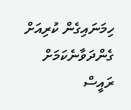ހިމަނައިގެން ކުރިއަށް ގެންދަވާނެކަމަށް ރައީސް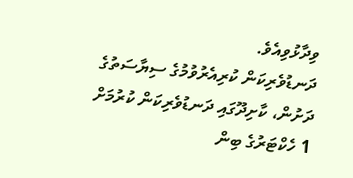ވިދާޅުވިއެވެ.
ދަނޑުވެރިކަން ކުރިއެރުވުމުގެ ސިޔާސަތުގެ ދަށުން، ކާށިދޫގައި ދަނޑުވެރިކަން ކުރުމަށް 1 ހެކްޓަރުގެ ބިން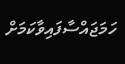ހަމަޖައްސާފައިވާކަމަށް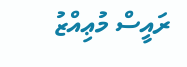ރައީސް މުޢިއްޒު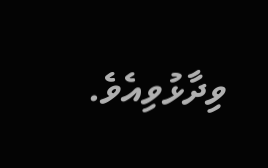ވިދާޅުވިއެވެ.